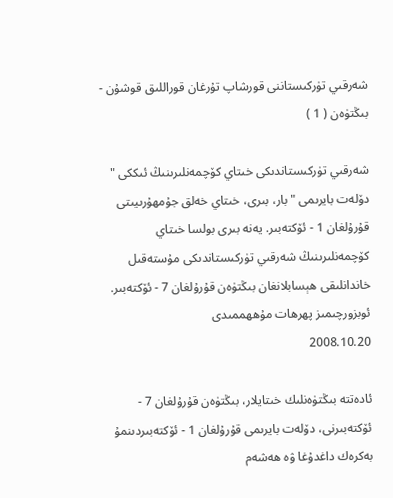شەرقىي تۈركىستاننى قورشاپ تۇرغان قوراللىق قوشۇن - بىڭتۈەن ( 1 )

شەرقىي تۈركىستاندىكى خىتاي كۆچمەنلىرىنىڭ ئىككى " دۆلەت بايرىمى " بار، بىرى، خىتاي خەلق جۇمھۇرىيىتى قۇرۇلغان 1 - ئۆكتەبىر. يەنە بىرى بولسا خىتاي كۆچمەنلىرىنىڭ شەرقىي تۈركىستاندىكى مۇستەقىل خاندانلىقى ھېسابلانغان بىڭتۈەن قۇرۇلغان 7 - ئۆكتەبىر.
ئوبزورچىمىز پهرهات مۇههممىدى
2008.10.20

ئادەتتە بىڭتۈەنلىك خىتايلار، بىڭتۈەن قۇرۇلغان 7 - ئۆكتەبىرنى، دۆلەت بايرىمى قۇرۇلغان 1 - ئۆكتەبىردىنمۇ بەكرەك داغدۇغا ۋە ھەشەم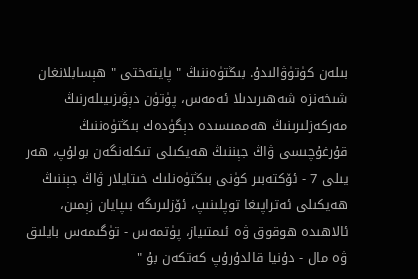بىلەن كۈتۈۋالىدۇ. بىڭتۈەننىڭ " پايتەختى " ھېسابلانغان شىخەنزە شەھىرىدىلا ئەمەس، پۈتۈن دېۋىزىيىلەرنىڭ مەركەزلىرىنىڭ ھەممىسىدە دېگۈدەك بىڭتۈەننىڭ قۇرغۇچىسى ۋاڭ جېننىڭ ھەيكىلى تىكلەنگەن بولۇپ، ھەر يىلى 7 - ئۆكتەبىر كۈنى بىڭتۈەنلىك خىتايلار ۋاڭ جېننىڭ ھەيكىلى ئەتراپىغا توپلىنىپ، ئۆزلىرىگە بىپايان زېمىن، ئالاھىدە ھوقوق ۋە ئىمتىياز، پۈتمەس - تۈگىمەس بايلىق ۋە مال - دۇنيا قالدۇرۇپ كەتكەن بۇ "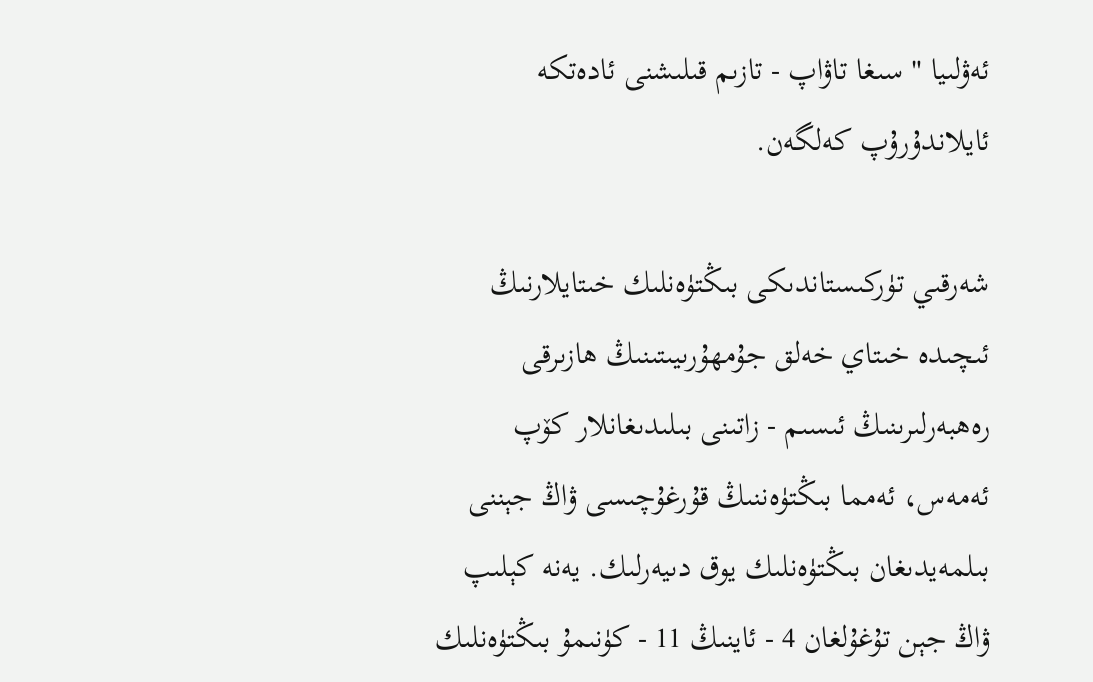ئەۋلىيا " سىغا تاۋاپ - تازىم قىلىشنى ئادەتكە ئايلاندۇرۇپ كەلگەن.

شەرقىي تۈركىستاندىكى بىڭتۈەنلىك خىتايلارنىڭ ئىچىدە خىتاي خەلق جۇمھۇرىيىتىنىڭ ھازىرقى رەھبەرلىرىنىڭ ئىسىم - زاتىنى بىلىدىغانلار كۆپ ئەمەس، ئەمما بىڭتۈەننىڭ قۇرغۇچىسى ۋاڭ جېننى بىلمەيدىغان بىڭتۈەنلىك يوق دىيەرلىك. يەنە كېلىپ ۋاڭ جېن تۇغۇلغان 4 - ئاينىڭ 11 - كۈنىمۇ بىڭتۈەنلىك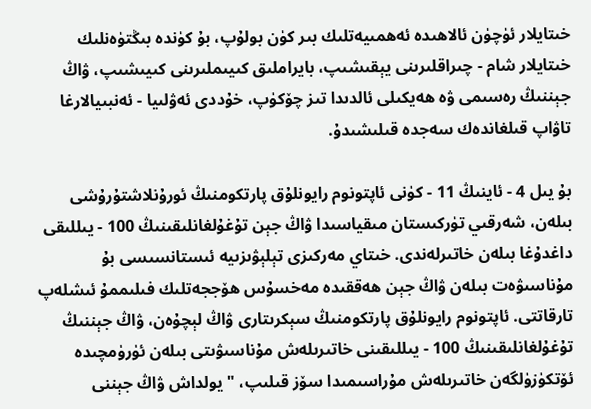خىتايلار ئۈچۈن ئالاھىدە ئەھمىيەتلىك بىر كۈن بولۇپ، بۇ كۈندە بىڭتۈەنلىك خىتايلار شام - چىراقلىرىنى يېقىشىپ، بايراملىق كىيىملىرىنى كىيىشىپ، ۋاڭ جېننىڭ رەسىمى ۋە ھەيكىلى ئالدىدا تىز چۆكۈپ، خۇددى ئەۋلىيا - ئەنبىيالارغا تاۋاپ قىلغاندەك سەجدە قىلىشىدۇ.

بۇ يىل 4 - ئاينىڭ 11 - كۈنى ئاپتونوم رايونلۇق پارتكومنىڭ ئورۇنلاشتۇرۇشى بىلەن، شەرقىي تۈركىستان مىقياسىدا ۋاڭ جېن تۇغۇلغانلىقىنىڭ 100 - يىللىقى داغدۇغا بىلەن خاتىرلەندى. خىتاي مەركىزى تېلېۋىزىيە ئىستانسىسى بۇ مۇناسىۋەت بىلەن ۋاڭ جېن ھەققىدە مەخسۇس ھۆججەتلىك فىلىممۇ ئىشلەپ تارقاتتى. ئاپتونوم رايونلۇق پارتكومنىڭ سېكرىتارى ۋاڭ لېچۇەن، ۋاڭ جېننىڭ تۇغۇلغانلىقىنىڭ 100 - يىللىقىنى خاتىرىلەش مۇناسىۋىتى بىلەن ئۈرۈمچىدە ئۆتكۈزۈلگەن خاتىرىلەش مۇراسىمىدا سۆز قىلىپ، " يولداش ۋاڭ جېننى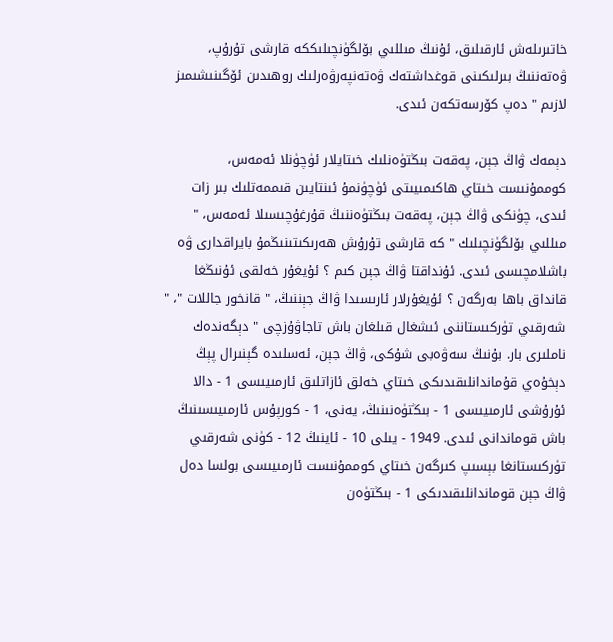خاتىرىلەش ئارقىلىق، ئۇنىڭ مىللىي بۆلگۈنچىلىككە قارشى تۇرۇپ، ۋەتەننىڭ بىرلىكىنى قوغداشتەك ۋەتەنپەرۋەرلىك روھىدىن ئۆگىنىشىمىز لازىم " دەپ كۆرسەتكەن ئىدى.

دېمەك ۋاڭ جېن، پەقەت بىڭتۈەنلىك خىتايلار ئۈچۈنلا ئەمەس، كوممۇنىست خىتاي ھاكىمىيىتى ئۈچۈنمۇ ئىنتايىن قىممەتلىك بىر زات ئىدى، چۈنكى ۋاڭ جېن، پەقەت بىڭتۈەننىڭ قۇرغۇچىسىلا ئەمەس، " مىللىي بۆلگۈنچىلىك " كە قارشى تۇرۇش ھەرىكىتىنىڭمۇ بايراقدارى ۋە باشلامچىسى ئىدى. ئۇنداقتا ۋاڭ جېن كىم ؟ ئۇيغۇر خەلقى ئۇنىڭغا قانداق باھا بەرگەن ؟ ئۇيغۇرلار ئارىسىدا ۋاڭ جېننىڭ، " قانخور جاللات "، " شەرقىي تۈركىستاننى ئىشغال قىلغان باش تاجاۋۇزچى " دېگەندەك ناملىرى بار. بۇنىڭ سەۋەبى شۇكى، ۋاڭ جېن، ئەسلىدە گېنىرال پېڭ دېخۇەي قۇماندانلىقىدىكى خىتاي خەلق ئازاتلىق ئارمىيىسى 1 - دالا ئۇرۇشى ئارمىيىسى 1 - بىڭتۈەنىنىڭ، يەنى، 1 - كورپۇس ئارمىيىسىنىڭ باش قوماندانى ئىدى. 1949 - يىلى 10 - ئاينىڭ 12 - كۈنى شەرقىي تۈركىستانغا بېسىپ كىرگەن خىتاي كوممۇنىست ئارمىيىسى بولسا دەل ۋاڭ جېن قوماندانلىقىدىكى 1 - بىڭتۈەن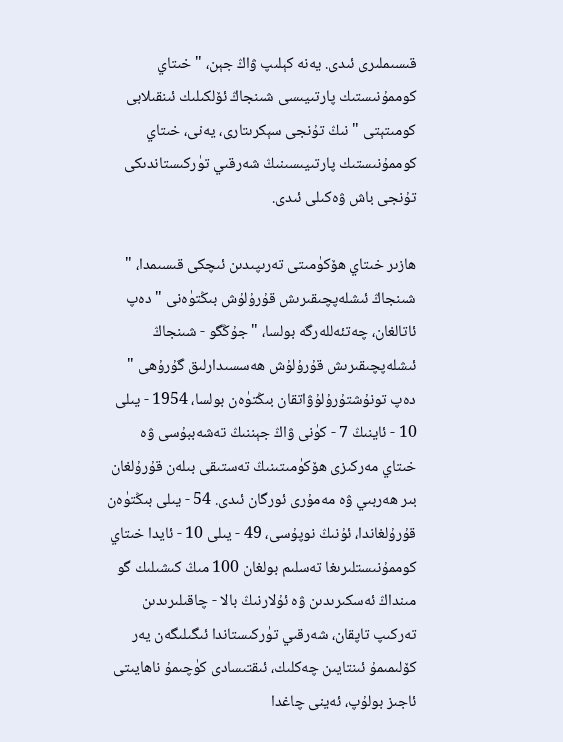قىسىملىرى ئىدى. يەنە كېلىپ ۋاڭ جېن، " خىتاي كوممۇنىستىك پارتىيىسى شىنجاڭ ئۆلكىلىك ئىنقىلابى كومىتېتى " نىڭ تۇنجى سېكرىتارى، يەنى، خىتاي كوممۇنىستىك پارتىيىسىنىڭ شەرقىي تۈركىستاندىكى تۇنجى باش ۋەكىلى ئىدى.

ھازىر خىتاي ھۆكۈمىتى تەرىپىدىن ئىچكى قىسىمدا، " شىنجاڭ ئىشلەپچىقىرىش قۇرۇلۇش بىڭتۈەنى " دەپ ئاتالغان، چەتئەللەرگە بولسا، " جۇڭگو - شىنجاڭ ئىشلەپچىقىرىش قۇرۇلۇش ھەسسىدارلىق گۇرۇھى " دەپ تونۇشتۇرۇلۇۋاتقان بىڭتۈەن بولسا، 1954 - يىلى 10 - ئاينىڭ 7 - كۈنى ۋاڭ جېننىڭ تەشەببۇسى ۋە خىتاي مەركىزى ھۆكۈمىتىنىڭ تەستىقى بىلەن قۇرۇلغان بىر ھەربىي ۋە مەمۇرى ئورگان ئىدى. 54 - يىلى بىڭتۈەن قۇرۇلغاندا، ئۇنىڭ نوپۇسى، 49 - يىلى 10 - ئايدا خىتاي كوممۇنىستلىرىغا تەسلىم بولغان 100 مىڭ كىشىلىك گو مىنداڭ ئەسكىرىدىن ۋە ئۇلارنىڭ بالا - چاقىلىرىدىن تەركىپ تاپقان، شەرقىي تۈركىستاندا ئىگىلىگەن يەر كۆلىمىمۇ ئىنتايىن چەكلىك، ئىقتىسادى كۈچىمۇ ناھايىتى ئاجىز بولۇپ، ئەينى چاغدا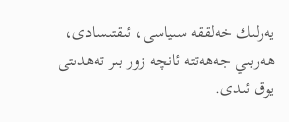يەرلىك خەلققە سىياسى، ئىقتىسادى، ھەربىي جەھەتتە ئانچە زور بىر تەھدىتى يوق ئىدى.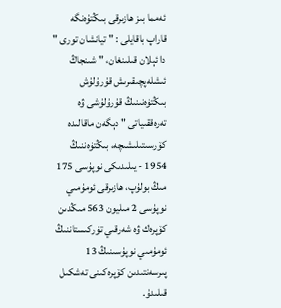ئەمما بىز ھازىرقى بىڭتۇەنگە قاراپ باقايلى : " تيانشان تورى " دا ئېلان قىلىنغان، " شىنجاڭ ئىشلەپچىقىرىش قۇرۇلۇش بىڭتۈەنىنىڭ قۇرۇلۇشى ۋە تەرەققىياتى " دېگەن ماقالىدە كۆرسىتىلىشىچە، بىڭتۈەننىڭ 1954 - يىلىدىكى نوپۇسى 175 مىڭ بولۇپ، ھازىرقى ئومۇمىي نوپۇسى 2 مىليون 563 مىڭدىن كۆپرەك ۋە شەرقىي تۈركىستاننىڭ ئومۇمىي نوپۇسىنىڭ 13 پىرسەنتىدىن كۆپرەكىنى تەشكىل قىلىدۇ.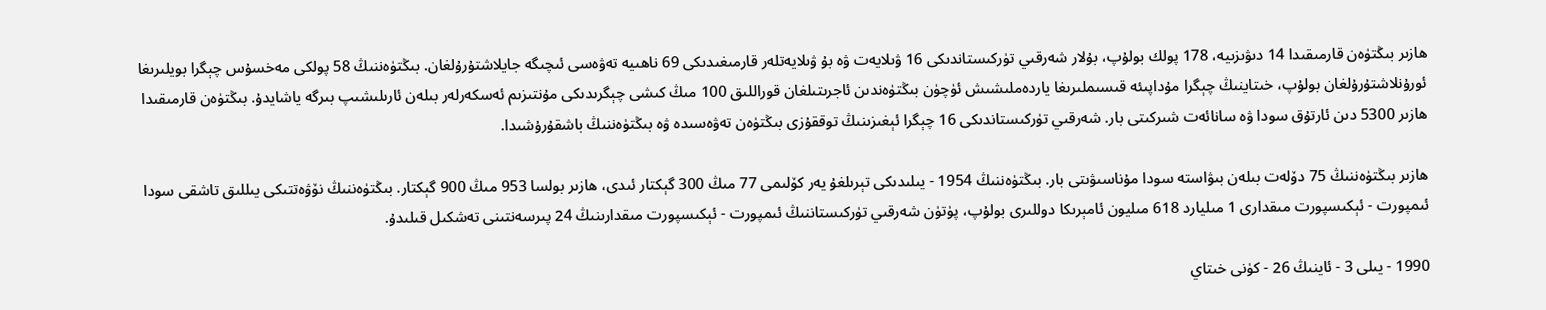ھازىر بىڭتۈەن قارمىقىدا 14 دىۋىزىيە، 178 پولك بولۇپ، بۇلار شەرقىي تۈركىستاندىكى 16 ۋىلايەت ۋە بۇ ۋىلايەتلەر قارمىغىدىكى 69 ناھىيە تەۋەسى ئىچىگە جايلاشتۇرۇلغان. بىڭتۈەننىڭ 58 پولكى مەخسۇس چېگرا بويلىرىغا ئورۇنلاشتۇرۇلغان بولۇپ، خىتاينىڭ چېگرا مۇداپىئە قىسىملىرىغا ياردەملىشىش ئۈچۈن بىڭتۈەندىن ئاجرىتىلغان قوراللىق 100 مىڭ كىشى چېگرىدىكى مۇنتىزىم ئەسكەرلەر بىلەن ئارىلىشىپ بىرگە ياشايدۇ. بىڭتۈەن قارمىقىدا ھازىر 5300 دىن ئارتۇق سودا ۋە سانائەت شىركىتى بار. شەرقىي تۈركىستاندىكى 16 چېگرا ئېغىزىنىڭ توققۇزى بىڭتۈەن تەۋەسىدە ۋە بىڭتۈەننىڭ باشقۇرۇشىدا.

ھازىر بىڭتۈەننىڭ 75 دۆلەت بىلەن بىۋاستە سودا مۇناسىۋىتى بار. بىڭتۈەننىڭ 1954 - يىلىدىكى تېرىلغۇ يەر كۆلىمى 77 مىڭ 300 گېكتار ئىدى، ھازىر بولسا 953 مىڭ 900 گېكتار. بىڭتۈەننىڭ نۆۋەتتىكى يىللىق تاشقى سودا ئىمپورت - ئېكىسپورت مىقدارى 1 مىليارد 618 مىليون ئامېرىكا دوللىرى بولۇپ، پۈتۈن شەرقىي تۈركىستاننىڭ ئىمپورت - ئېكىسپورت مىقدارىنىڭ 24 پىرسەنتىنى تەشكىل قىلىدۇ.

1990 - يىلى 3 - ئاينىڭ 26 - كۈنى خىتاي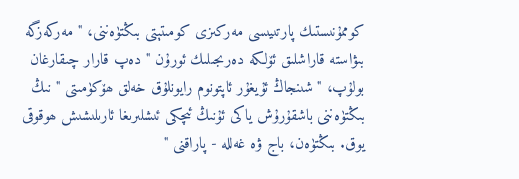كوممۇنىستىك پارتىيىسى مەركىزى كومىتېتى بىڭتۈەننى، " مەركەزگە بىۋاستە قاراشلىق ئۆلكە دەرىجىلىك ئورۇن " دەپ قارار چىقارغان بولۇپ، " شىنجاڭ ئۇيغۇر ئاپتونوم رايونلۇق خەلق ھۆكۈمىتى " نىڭ بىڭتۈەننى باشقۇرۇش ياكى ئۇنىڭ ئىچكى ئىشلىرىغا ئارىلىشىش ھوقوقى يوق. بىڭتۈەن، باج ۋە غەللە - پاراقنى "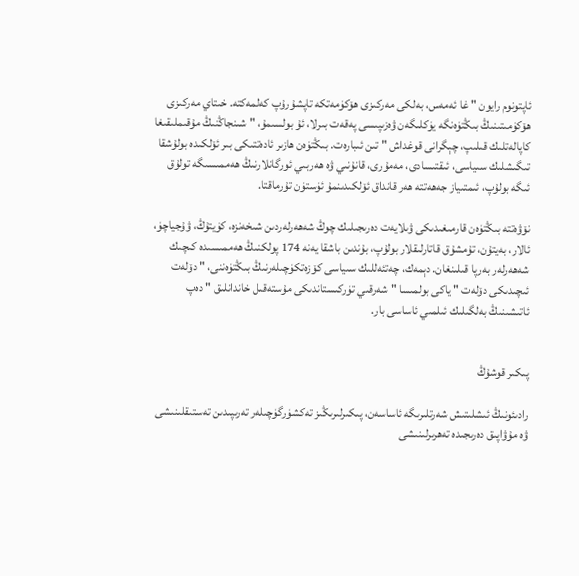ئاپتونوم رايون " غا ئەمەس، بەلكى مەركىزى ھۆكۈمەتكە تاپشۇرۇپ كەلمەكتە. خىتاي مەركىزى ھۆكۈمىتىنىڭ بىڭتۈەنگە يۈكلىگەن ۋەزىپىسى پەقەت بىرلا، ئۇ بولسىمۇ، " شىنجاڭنىڭ مۇقىملىقىغا كاپالەتلىك قىلىپ، چېگرانى قوغداش " تىن ئىبارەت. بىڭتۈەن ھازىر ئادەتتىكى بىر ئۆلكىدە بولۇشقا تىگىشلىك سىياسى، ئىقتىسادى، مەمۇرى، قانۇنىي ۋە ھەربىي ئورگانلارنىڭ ھەممىسىگە تولۇق ئىگە بولۇپ، ئىمتىياز جەھەتتە ھەر قانداق ئۆلكىدىنمۇ ئۈستۈن تۇرماقتا.

نۆۋەتتە بىڭتۈەن قارمىغىدىكى ۋىلايەت دەرىجىلىك چوڭ شەھەرلەردىن شىخەنزە، كۈيتۇڭ، ۋۇجياچۈ، ئالار، بەيتۇن، تۇمشۇق قاتارلىقلار بولۇپ، بۇندىن باشقا يەنە 174 پولكنىڭ ھەممىسىدە كىچىك شەھەرلەر بەرپا قىلىنغان. دېمەك، چەتئەللىك سىياسى كۆزەتكۈچىلەرنىڭ بىڭتۈەننى، " دۆلەت ئىچىدىكى دۆلەت " ياكى بولمىسا " شەرقىي تۈركىستاندىكى مۇستەقىل خاندانلىق " دەپ ئاتىشىنىڭ بەلگىلىك ئىلمىي ئاساسى بار.


پىكىر قوشۇڭ

رادىئونىڭ ئىشلىتىش شەرتلىرىگە ئاساسەن، پىكىرلىرىڭىز تەكشۈرگۈچىلەر تەرىپىدىن تەستىقلىنىشى ۋە مۇۋاپىق دەرىجىدە تەھرىرلىنىشى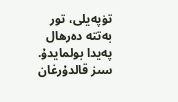تۈپەيلى، تور بەتتە دەرھال پەيدا بولمايدۇ. سىز قالدۇرغان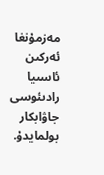مەزمۇنغا ئەركىن ئاسىيا رادىئوسى جاۋابكار بولمايدۇ.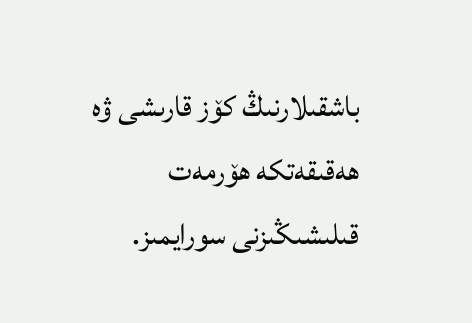باشقىلارنىڭ كۆز قارىشى ۋە ھەقىقەتكە ھۆرمەت قىلىشىڭىزنى سورايمىز.